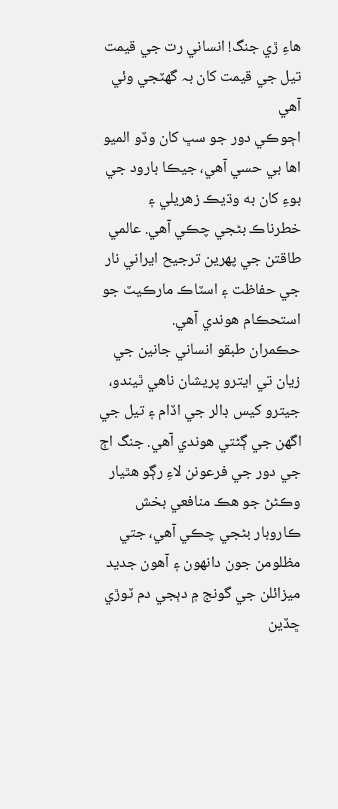هاءِ ڙي جنگ! انساني رت جي قيمت تيل جي قيمت کان بہ گهٽجي وئي آهي
اڄوڪي دور جو سڀ کان وڏو الميو اها بي حسي آهي، جيڪا بارود جي بوءِ کان به وڌيڪ زهريلي ۽ خطرناڪ بڻجي چڪي آهي. عالمي طاقتن جي پھرين ترجيح ايراني نار جي حفاظت ۽ اسٽاڪ مارڪيٽ جو استحڪام هوندي آهي.
حڪمران طبقو انساني جانين جي زيان تي ايترو پريشان ناهي ٿيندو، جيترو کيس ڊالر جي اڏام ۽ تيل جي اگهن جي ڳڻتي هوندي آهي. جنگ اڄ جي دور جي فرعونن لاءِ رڳو هٿيار وڪڻڻ جو هڪ منافعي بخش ڪاروبار بڻجي چڪي آهي، جتي مظلومن جون دانھون ۽ آهون جديد ميزائلن جي گونج ۾ دٻجي دم ٽوڙي ڇڏين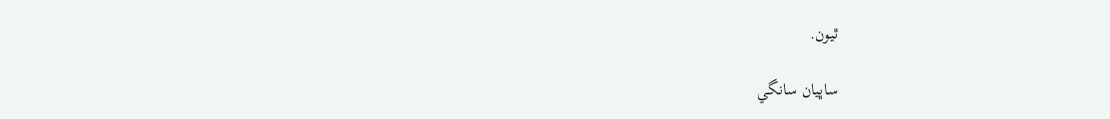ٿيون.

ساڀيان سانگي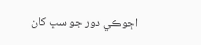اڄوڪي دور جو سڀ کان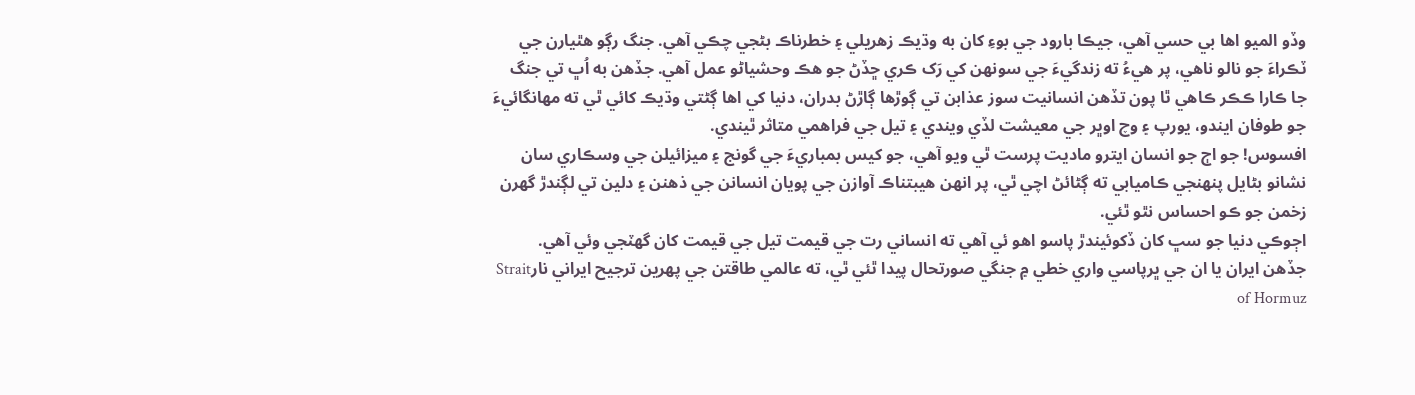وڏو الميو اها بي حسي آهي، جيڪا بارود جي بوءِ کان به وڌيڪ زهريلي ۽ خطرناڪ بڻجي چڪي آهي. جنگ رڳو هٿيارن جي ٽڪراءَ جو نالو ناهي، پر هيءُ ته زندگيءَ جي سونھن کي رَک ڪري ڇڏڻ جو هڪ وحشياڻو عمل آهي. جڏهن به اُڀ تي جنگ جا ڪارا ڪڪر ڪاھي ٿا پون تڏهن انسانيت سوز عذابن تي ڳوڙها ڳاڙڻ بدران، دنيا کي اها ڳڻتي وڌيڪ کائي ٿي ته مھانگائيءَ جو طوفان ايندو، يورپ ۽ وچ اوڀر جي معيشت لڏي ويندي ۽ تيل جي فراهمي متاثر ٿيندي.
افسوس! جو اڄ جو انسان ايترو ماديت پرست ٿي ويو آهي، جو کيس بمباريءَ جي گونج ۽ ميزائيلن جي وسڪاري سان نشانو بڻايل پنھنجي ڪاميابي ته ڳڻائڻ اچي ٿي، پر انهن هيبتناڪ آوازن جي پويان انسانن جي ذهنن ۽ دلين تي لڳندڙ گھرن زخمن جو ڪو احساس نٿو ٿئي.
اڄوڪي دنيا جو سڀ کان ڏکوئيندڙ پاسو اهو ئي آهي ته انساني رت جي قيمت تيل جي قيمت کان گهٽجي وئي آهي. جڏهن ايران يا ان جي ڀرپاسي واري خطي ۾ جنگي صورتحال پيدا ٿئي ٿي، ته عالمي طاقتن جي پھرين ترجيح ايراني نارStrait of Hormuz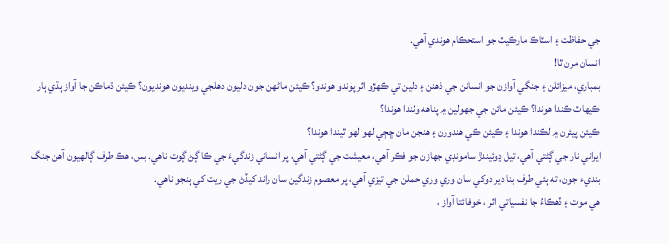جي حفاظت ۽ اسٽاڪ مارڪيٽ جو استحڪام هوندي آهي.
انسان مرن ٿا!
بمباري، ميزائلن ۽ جنگي آوازن جو انسانن جي ذهنن ۽ دلين تي ڪھڙو اثر پوندو هوندو؟ ڪيئن ماڻهن جون دليون دهلجي وينديون هونديون؟ ڪيئن ڌماڪن جا آواز ٻڌي ٻار ڪيھاٽ ڪندا هوندا؟ ڪيئن مائن جي جهولين ۾ پناهه وٺندا هوندا؟
ڪيئن پيئرن ۾ لڪندا ھوندا ۽ ڪيئن ڪي هندورن ۽ هنجن مان ڇڄي لھو لھو ٿيندا هوندا؟
ايراني نار جي ڳڻتي آهي، تيل ڍوئيندڙ سامونڊي جھازن جو فڪر آهي، معيشت جي ڳڻتي آهي، پر انساني زندگيءَ جي ڪا ڳڻ ڳوت ناهي. بس، ھڪ طرف ڳالهيون آھن جنگ بنديء جون، ته ٻئي طرف بنا دير دوکي سان وري وري حملن جي تيزي آھي، پر معصوم زندگين سان راند کيڏڻ جي ريت کي ٻنجو ناھي.
ھي موت ۽ ڏهڪاءُ جا نفسياتي اثر ، خوفائتا آواز ،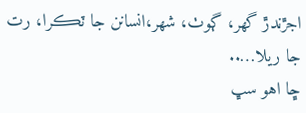اجڙندڙ گهر، ڳوٺ، شھر،انسانن جا ٽڪرا، رت جا ريلا…..
ڇا اهو سڀ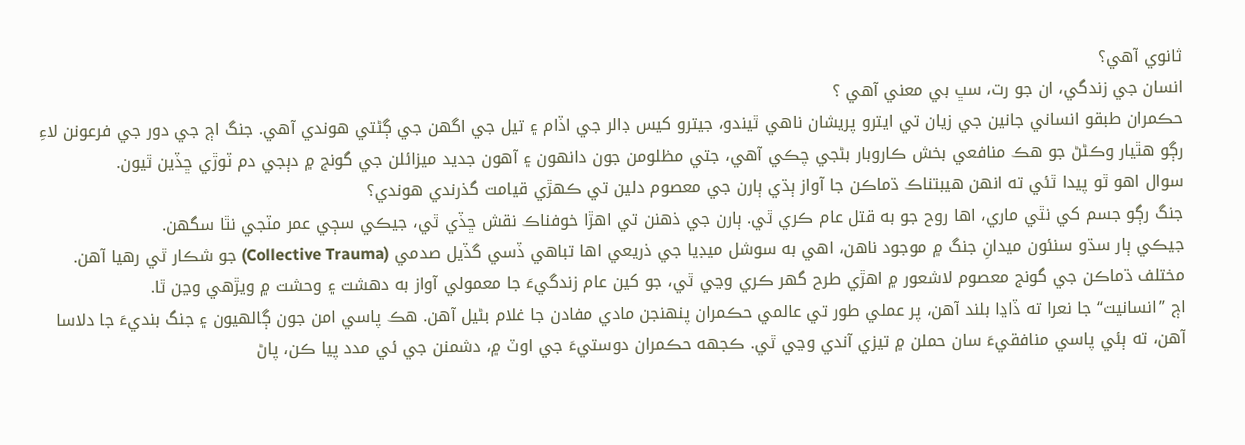ثانوي آهي؟
انسان جي زندگي، ان جو رت، سڀ بي معني آهي ؟
حڪمران طبقو انساني جانين جي زيان تي ايترو پريشان ناهي ٿيندو، جيترو کيس ڊالر جي اڏام ۽ تيل جي اگهن جي ڳڻتي هوندي آهي. جنگ اڄ جي دور جي فرعونن لاءِ رڳو هٿيار وڪڻڻ جو هڪ منافعي بخش ڪاروبار بڻجي چڪي آهي، جتي مظلومن جون دانھون ۽ آهون جديد ميزائلن جي گونج ۾ دٻجي دم ٽوڙي ڇڏين ٿيون.
سوال اهو ٿو پيدا ٿئي ته انهن هيبتناڪ ڌماڪن جا آواز ٻڌي ٻارن جي معصوم دلين تي ڪھڙي قيامت گذرندي هوندي؟
جنگ رڳو جسم کي نٿي ماري، اها روح جو به قتل عام ڪري ٿي. ٻارن جي ذهنن تي اهڙا خوفناڪ نقش ڇڏي ٿي، جيڪي سڄي عمر مٽجي نٿا سگهن.
جيڪي ٻار سڌو سنئون ميدانِ جنگ ۾ موجود ناهن، اهي به سوشل ميڊيا جي ذريعي اها تباهي ڏسي گڏيل صدمي (Collective Trauma) جو شڪار ٿي رهيا آهن. مختلف ڌماڪن جي گونج معصوم لاشعور ۾ اهڙي طرح گهر ڪري وڃي ٿي، جو کين عام زندگيءَ جا معمولي آواز به دهشت ۽ وحشت ۾ ويڙھي وڃن ٿا.
اڄ ”انسانيت“ جا نعرا ته ڏاڍا بلند آهن، پر عملي طور تي عالمي حڪمران پنھنجن مادي مفادن جا غلام بڻيل آهن. هڪ پاسي امن جون ڳالهيون ۽ جنگ بنديءَ جا دلاسا آهن، ته ٻئي پاسي منافقيءَ سان حملن ۾ تيزي آندي وڃي ٿي. ڪجهه حڪمران دوستيءَ جي اوٽ ۾، دشمنن جي ئي مدد پيا ڪن، پاڻ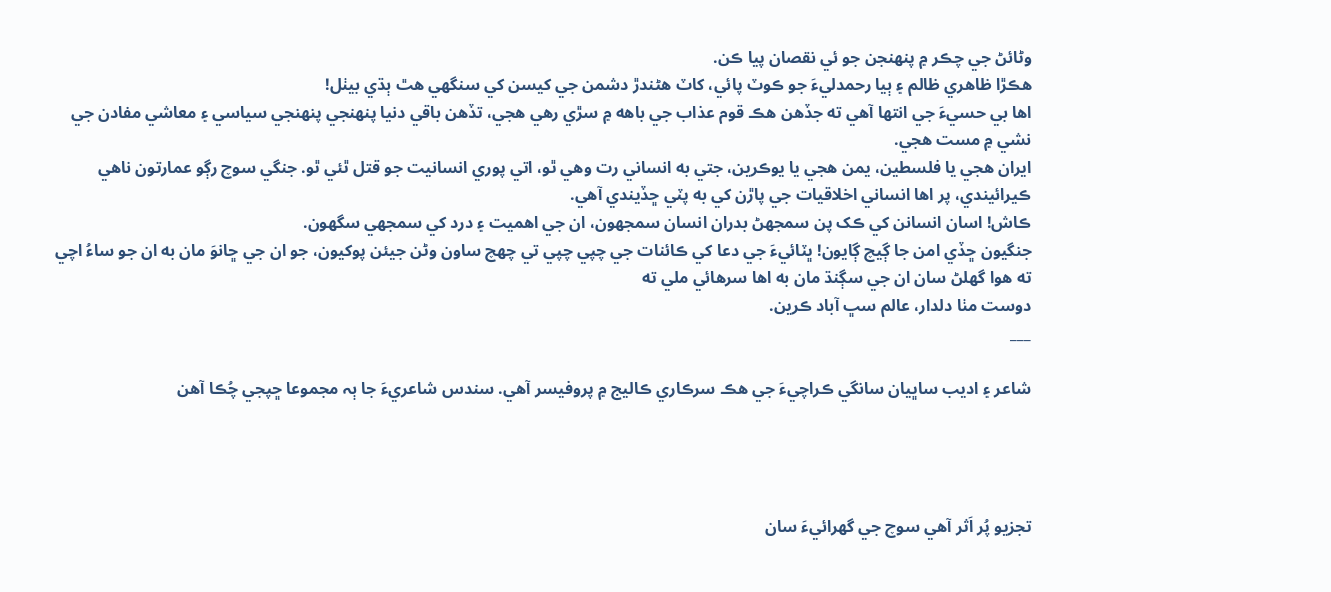وڻائڻ جي چڪر ۾ پنھنجن جو ئي نقصان پيا ڪن.
هڪڙا ظاهري ظالم ۽ ٻيا رحمدليءَ جو ڪوٽ پائي، کاٽ ھڻندڙ دشمن جي کيسن کي سنگهي ھٿ ٻڌي بيٺل!
اها بي حسيءَ جي انتھا آهي ته جڏهن هڪ قوم عذاب جي باهه ۾ سڙي رهي هجي، تڏهن باقي دنيا پنھنجي پنھنجي سياسي ۽ معاشي مفادن جي نشي ۾ مست هجي.
ايران هجي يا فلسطين، يمن هجي يا يوڪرين، جتي به انساني رت وهي ٿو، اتي پوري انسانيت جو قتل ٿئي ٿو. جنگي سوچ رڳو عمارتون ناهي ڪيرائيندي، پر اها انساني اخلاقيات جي پاڙن کي به پٽي ڇڏيندي آھي.
ڪاش! اسان انسانن کي ڪک پن سمجهڻ بدران انسان سمجهون، ان جي اھميت ۽ درد کي سمجهي سگهون.
جنگيون ڇڏي امن جا ڳيچ ڳايون! ڀٽائيءَ جي دعا کي ڪائنات جي چپي چپي تي چھچ ساون وڻن جيئن پوکيون، جو ان جي ڇانوَ مان به ان جو ساءُ اچي ته ھوا گهلڻ سان ان جي سڳنڌ مان به اھا سرھائي ملي ته
دوست مٺا دلدار، عالم سڀ آباد ڪرين.
___

شاعر ۽ اديب ساڀيان سانگي ڪراچيءَ جي ھڪ سرڪاري ڪاليج ۾ پروفيسر آھي. سندس شاعريءَ جا ٻہ مجموعا ڇپجي چُڪا آھن




تجزيو پُر اَثر آھي سوچ جي گھرائيءَ سان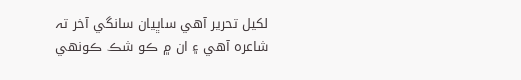لکيل تحرير آھي ساڀيان سانگي آخر تہ شاعرہ آھي ۽ ان ۾ ڪو شڪ ڪونهي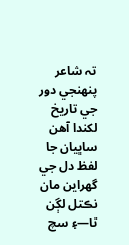تہ شاعر پنهنجي دور جي تاريخ لکندا آھن
ساڀيان جا لفظ دل جي گهراين مان نڪتل لڳن ٿا—۽ سچ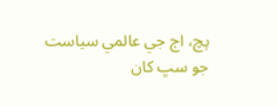پچ، اڄ جي عالمي سياست جو سڀ کان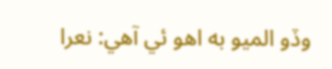وڏو الميو به اهو ئي آهي: نعرا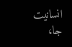انسانيت جا،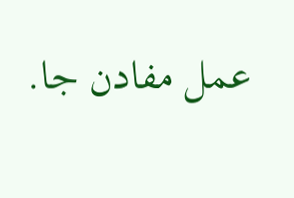عمل مفادن جا.